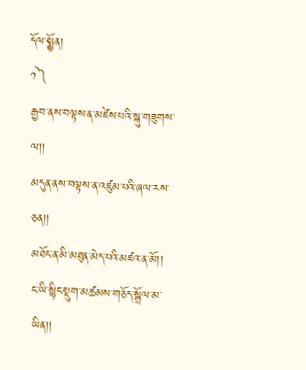དོལ་སྨྱོན།
༡༽
རྒྱབ་ནས་བལྟས་ན་མཛེས་པའི་སྐུ་གཟུགས་ལ།།
མདུན་ནས་བལྟས་ན་འཛུམ་པའི་ཞལ་རས་ཅན།།
མཐོང་ན་མི་མཐུན་མེད་པའི་མཛའ་ན་མོ།།
ང་ཡི་སྙིང་སྡུག་མཚམས་གཅོད་སྒྲོལ་མ་ཡིན།།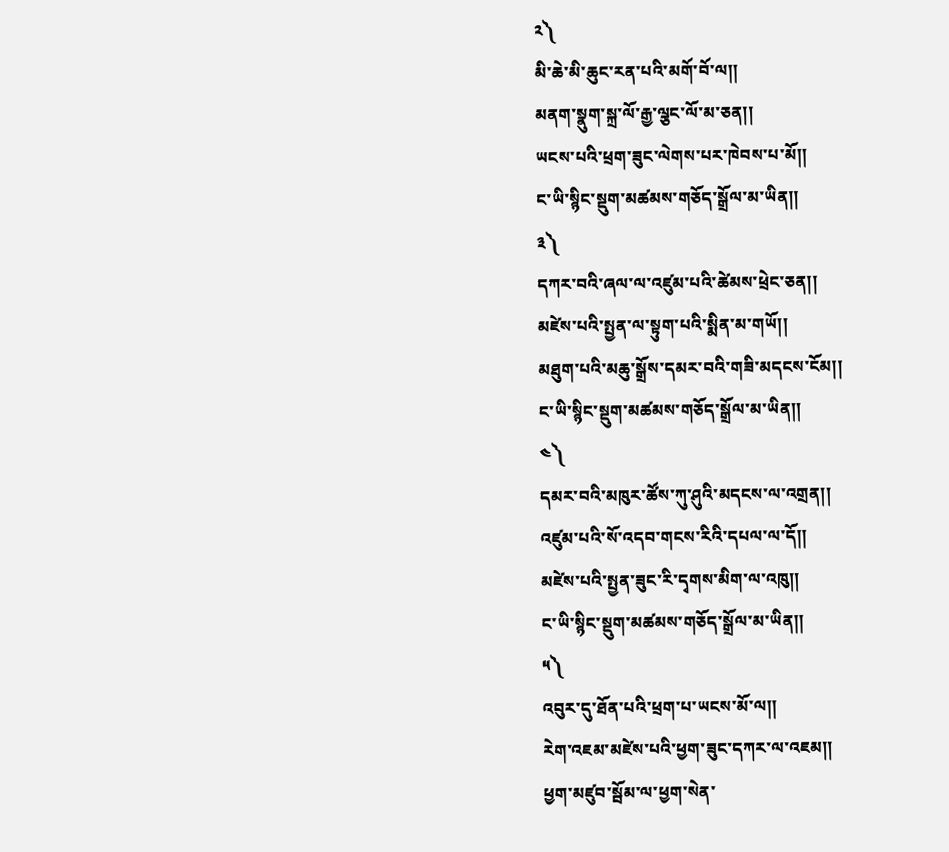༢༽
མི་ཆེ་མི་ཆུང་རན་པའི་མགོ་བོ་ལ།།
མནག་སྣུག་སྐྲ་ལོ་རྒྱ་ལྕང་ལོ་མ་ཅན།།
ཡངས་པའི་ཕྲག་ཟུང་ལེགས་པར་ཁེབས་པ་མོ།།
ང་ཡི་སྙིང་སྡུག་མཚམས་གཅོད་སྒྲོལ་མ་ཡིན།།
༣༽
དཀར་བའི་ཞལ་ལ་འཛུམ་པའི་ཚེམས་ཕྲེང་ཅན།།
མཛེས་པའི་སྤྱན་ལ་སྟུག་པའི་སྨིན་མ་གཡོ།།
མཐུག་པའི་མཆུ་སྒྲོས་དམར་བའི་གཟི་མདངས་ངོམ།།
ང་ཡི་སྙིང་སྡུག་མཚམས་གཅོད་སྒྲོལ་མ་ཡིན།།
༤༽
དམར་བའི་མཁུར་ཚོས་ཀུ་ཤུའི་མདངས་ལ་འགྲན།།
འཛུམ་པའི་སོ་འདབ་གངས་རིའི་དཔལ་ལ་དོ།།
མཛེས་པའི་སྤྱན་ཟུང་རི་དྭགས་མིག་ལ་འཁུ།།
ང་ཡི་སྙིང་སྡུག་མཚམས་གཅོད་སྒྲོལ་མ་ཡིན།།
༥༽
འབུར་དུ་ཐོན་པའི་ཕྲག་པ་ཡངས་མོ་ལ།།
རེག་འཇམ་མཛེས་པའི་ཕྱག་ཟུང་དཀར་ལ་འཇམ།།
ཕྱག་མཛུབ་སྦོམ་ལ་ཕྱག་སེན་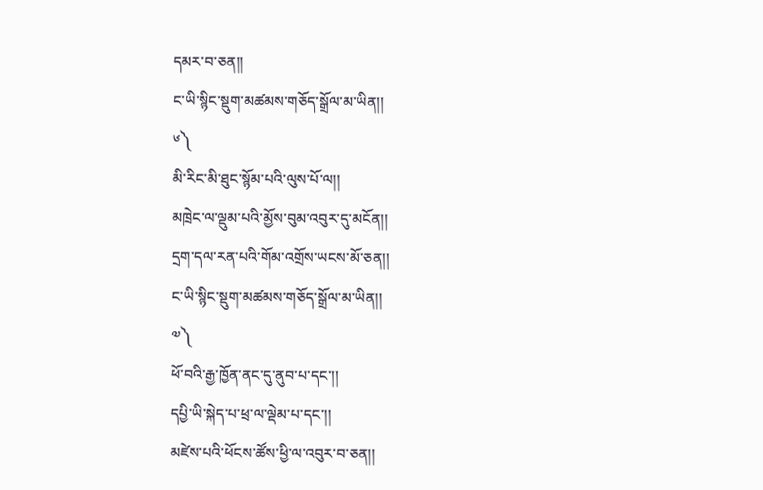དམར་བ་ཅན།།
ང་ཡི་སྙིང་སྡུག་མཚམས་གཅོད་སྒྲོལ་མ་ཡིན།།
༦༽
མི་རིང་མི་ཐུང་སྙོམ་པའི་ལུས་པོ་ལ།།
མཁྲེང་ལ་ལྡུམ་པའི་མྱོས་བུམ་འབུར་དུ་མངོན།།
དྲག་དལ་རན་པའི་གོམ་འགྲོས་ཡངས་མོ་ཅན།།
ང་ཡི་སྙིང་སྡུག་མཚམས་གཅོད་སྒྲོལ་མ་ཡིན།།
༧༽
ཕོ་བའི་རྒྱ་ཁྱོན་ནང་དུ་ནུབ་པ་དང་།།
དཔྱི་ཡི་སྐེད་པ་ཕྲ་ལ་ལྡེམ་པ་དང་།།
མཛེས་པའི་ཕོངས་ཚོས་ཕྱི་ལ་འབུར་བ་ཅན།།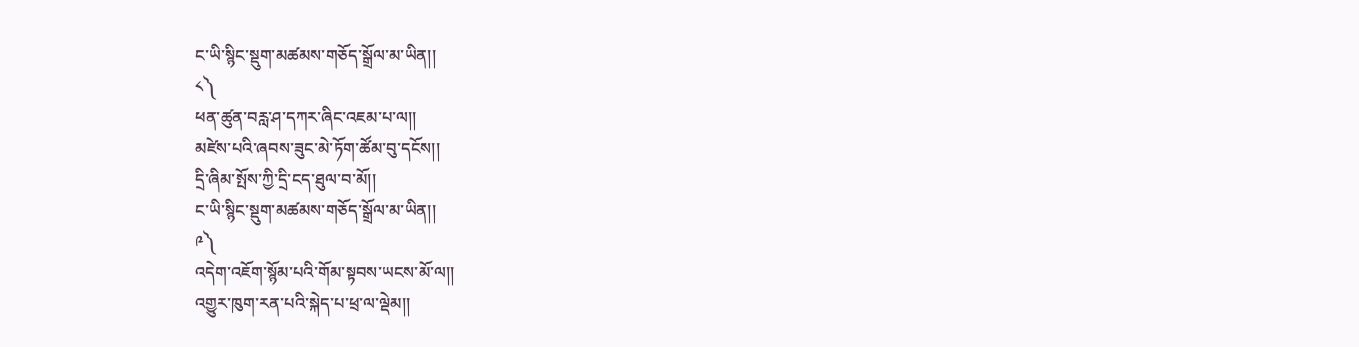ང་ཡི་སྙིང་སྡུག་མཚམས་གཅོད་སྒྲོལ་མ་ཡིན།།
༨༽
ཕན་ཚུན་བརླ་ཤ་དཀར་ཞིང་འཇམ་པ་ལ།།
མཛེས་པའི་ཞབས་ཟུང་མེ་ཏོག་ཚོམ་བུ་དངོས།།
དྲི་ཞིམ་སྤོས་ཀྱི་དྲི་ངད་ཐུལ་བ་མོ།།
ང་ཡི་སྙིང་སྡུག་མཚམས་གཅོད་སྒྲོལ་མ་ཡིན།།
༩༽
འདེག་འཇོག་སྙོམ་པའི་གོམ་སྟབས་ཡངས་མོ་ལ།།
འགྱུར་ཁུག་རན་པའི་སྐེད་པ་ཕྲ་ལ་ལྡེམ།།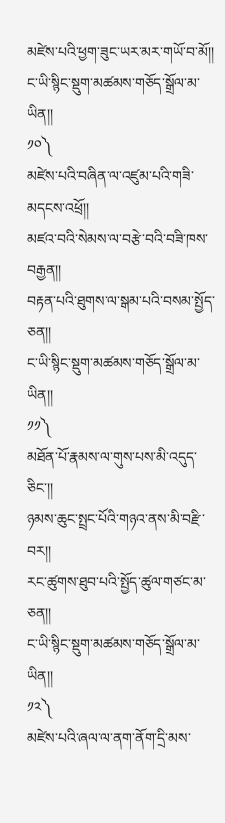མཛེས་པའི་ཕྱག་ཟུང་ཡར་མར་གཡོ་བ་མོ།།
ང་ཡི་སྙིང་སྡུག་མཚམས་གཅོད་སྒྲོལ་མ་ཡིན།།
༡༠༽
མཛེས་པའི་བཞིན་ལ་འཛུམ་པའི་གཟི་མདངས་འཕྲོ།།
མཛའ་བའི་སེམས་ལ་བརྩེ་བའི་བཟི་ཁས་བརྒྱན།།
བརྟན་པའི་ཐུགས་ལ་སྒམ་པའི་བསམ་སྤྱོད་ཅན།།
ང་ཡི་སྙིང་སྡུག་མཚམས་གཅོད་སྒྲོལ་མ་ཡིན།།
༡༡༽
མཐོན་པོ་རྣམས་ལ་གུས་པས་མི་འདུད་ཅིང་།།
ཉམས་ཆུང་སྤྲང་པོའི་གཉའ་ནས་མི་བརྫི་བར།།
རང་ཚུགས་ཐུབ་པའི་སྤྱོད་ཚུལ་གཙང་མ་ཅན།།
ང་ཡི་སྙིང་སྡུག་མཚམས་གཅོད་སྒྲོལ་མ་ཡིན།།
༡༢༽
མཛེས་པའི་ཞལ་ལ་ནག་ནོག་དྲི་མས་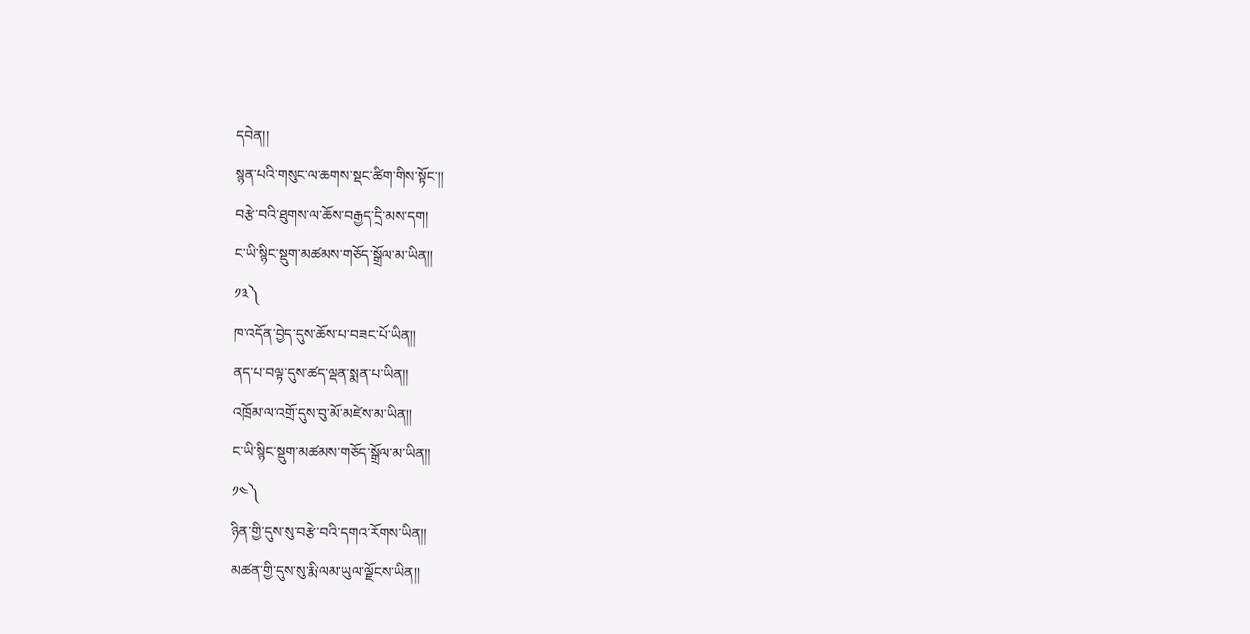དབེན།།
སྙན་པའི་གསུང་ལ་ཆགས་སྡང་ཚིག་གིས་སྟོང་།།
བརྩེ་བའི་ཐུགས་ལ་ཆོས་བརྒྱད་དྲི་མས་དག།
ང་ཡི་སྙིང་སྡུག་མཚམས་གཅོད་སྒྲོལ་མ་ཡིན།།
༡༣༽
ཁ་འདོན་བྱེད་དུས་ཆོས་པ་བཟང་པོ་ཡིན།།
ནད་པ་བལྟ་དུས་ཚད་ལྡན་སྨན་པ་ཡིན།།
འཁྲོམ་ལ་འགྲོ་དུས་བུ་མོ་མཛེས་མ་ཡིན།།
ང་ཡི་སྙིང་སྡུག་མཚམས་གཅོད་སྒྲོལ་མ་ཡིན།།
༡༤༽
ཉིན་གྱི་དུས་སུ་བརྩེ་བའི་དགའ་རོགས་ཡིན།།
མཚན་གྱི་དུས་སུ་རྨི་ལམ་ཡུལ་ལྗོངས་ཡིན།།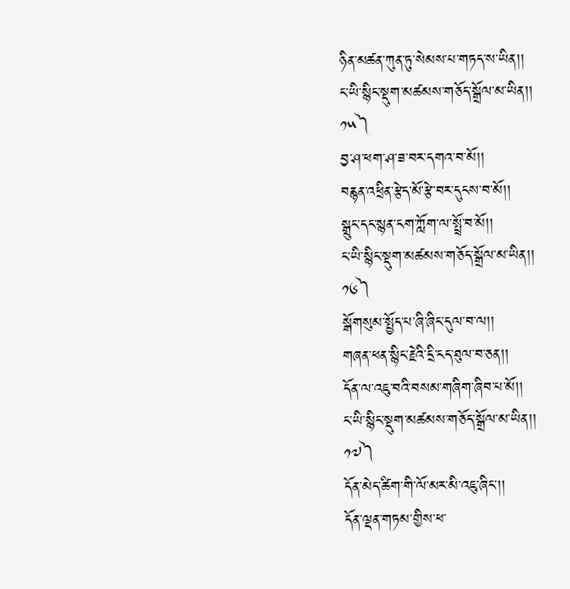ཉིན་མཚན་ཀུན་ཏུ་སེམས་པ་གཏད་ས་ཡིན།།
ང་ཡི་སྙིང་སྡུག་མཚམས་གཅོད་སྒྲོལ་མ་ཡིན།།
༡༥༽
བྱ་ཤ་ཕག་ཤ་ཟ་བར་དགའ་བ་མོ།།
བརྙན་འཕྲིན་རྩེད་མོ་རྩེ་བར་དུངས་བ་མོ།།
སྒྲུང་དང་སྙན་ངག་ཀློག་ལ་སྤྲོ་བ་མོ།།
ང་ཡི་སྙིང་སྡུག་མཚམས་གཅོད་སྒྲོལ་མ་ཡིན།།
༡༦༽
སྒོགསུམ་སྤྱོད་པ་ཞི་ཞིང་དུལ་བ་ལ།།
གཞན་ཕན་སྙིང་རྗེའི་དྲི་ངད་ཐུལ་བ་ཅན།།
དོན་ལ་འཇུ་བའི་བསམ་གཞིག་ཞིབ་པ་མོ།།
ང་ཡི་སྙིང་སྡུག་མཚམས་གཅོད་སྒྲོལ་མ་ཡིན།།
༡༧༽
དོན་མེད་ཚིག་གི་ལོ་མར་མི་འཇུ་ཞིང་།།
དོན་ལྡན་གཏམ་གྱིས་ཕ་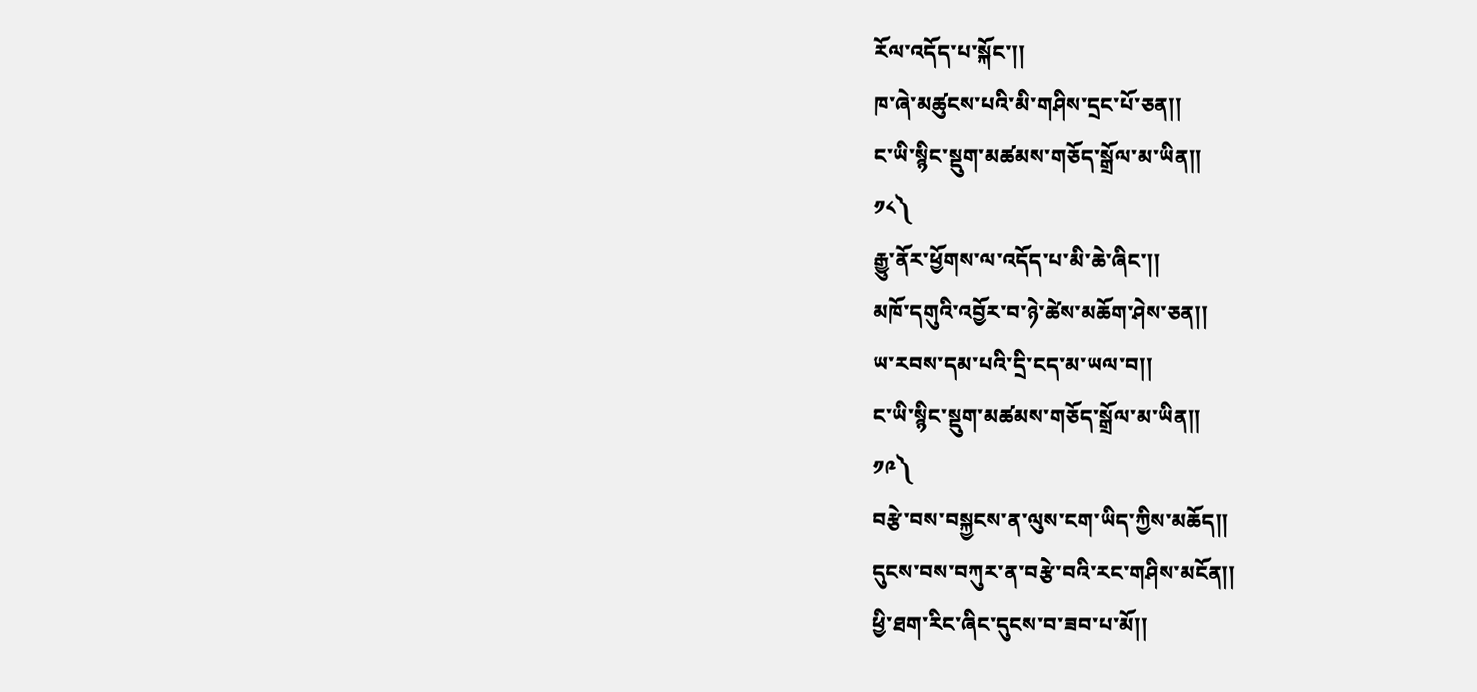རོལ་འདོད་པ་སྐོང་།།
ཁ་ཞེ་མཚུངས་པའི་མི་གཤིས་དྲང་པོ་ཅན།།
ང་ཡི་སྙིང་སྡུག་མཚམས་གཅོད་སྒྲོལ་མ་ཡིན།།
༡༨༽
རྒྱུ་ནོར་ཕྱོགས་ལ་འདོད་པ་མི་ཆེ་ཞིང་།།
མཁོ་དགུའི་འབྱོར་བ་ཉེ་ཚེས་མཆོག་ཤེས་ཅན།།
ཡ་རབས་དམ་པའི་དྲི་ངད་མ་ཡལ་བ།།
ང་ཡི་སྙིང་སྡུག་མཚམས་གཅོད་སྒྲོལ་མ་ཡིན།།
༡༩༽
བརྩེ་བས་བསྐྱངས་ན་ལུས་ངག་ཡིད་ཀྱིས་མཆོད།།
དུངས་བས་བཀུར་ན་བརྩེ་བའི་རང་གཤིས་མངོན།།
ཕྱི་ཐག་རིང་ཞིང་དུངས་བ་ཟབ་པ་མོ།།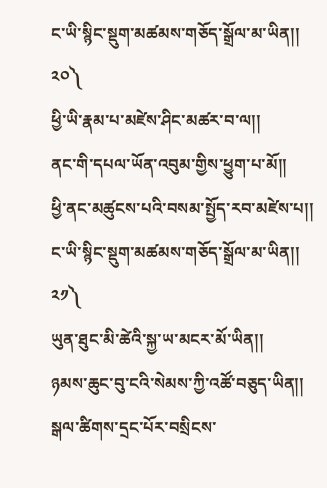ང་ཡི་སྙིང་སྡུག་མཚམས་གཅོད་སྒྲོལ་མ་ཡིན།།
༢༠༽
ཕྱི་ཡི་རྣམ་པ་མཛེས་ཤིང་མཚར་བ་ལ།།
ནང་གི་དཔལ་ཡོན་འབུམ་གྱིས་ཕྱུག་པ་མོ།།
ཕྱི་ནང་མཚུངས་པའི་བསམ་སྤྱོད་རབ་མཛེས་པ།།
ང་ཡི་སྙིང་སྡུག་མཚམས་གཅོད་སྒྲོལ་མ་ཡིན།།
༢༡༽
ཡུན་ཐུང་མི་ཚེའི་སྐྱ་ཡ་མངར་མོ་ཡིན།།
ཉམས་ཆུང་བུ་ངའི་སེམས་ཀྱི་འཚོ་བཅུད་ཡིན།།
སྒལ་ཚིགས་དྲང་པོར་བསྲིངས་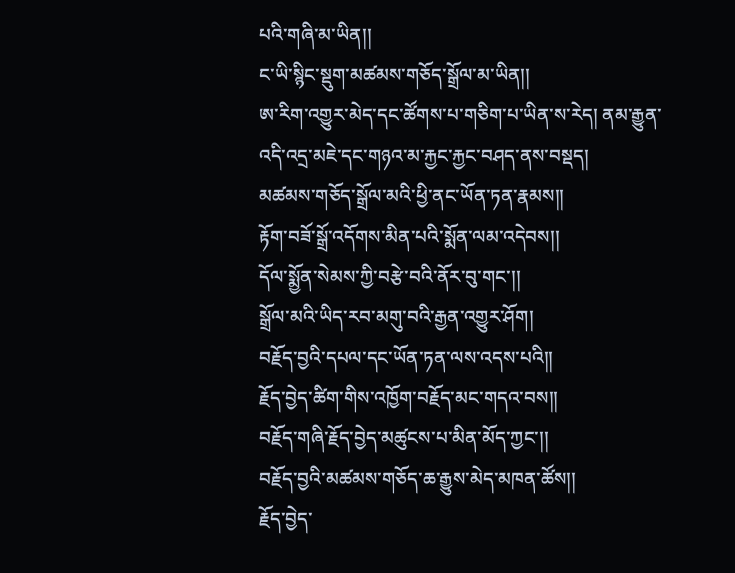པའི་གཞི་མ་ཡིན།།
ང་ཡི་སྙིང་སྡུག་མཚམས་གཅོད་སྒྲོལ་མ་ཡིན།།
ཨ་རིག་འགྱུར་མེད་དང་ཚོགས་པ་གཅིག་པ་ཡིན་ས་རེད། ནམ་རྒྱུན་འདི་འདྲ་མཇེ་དང་གཉའ་མ་རྐྱང་རྐྱང་བཤད་ནས་བསྡད།
མཚམས་གཅོད་སྒྲོལ་མའི་ཕྱི་ནང་ཡོན་ཏན་རྣམས།།
རྟོག་བཟོ་སྒྲོ་འདོགས་མིན་པའི་སྨོན་ལམ་འདེབས།།
དོལ་སྨྱོན་སེམས་ཀྱི་བརྩེ་བའི་ནོར་བུ་གང་།།
སྒྲོལ་མའི་ཡིད་རབ་མགུ་བའི་རྒྱན་འགྱུར་ཤོག།
བརྗོད་བྱའི་དཔལ་དང་ཡོན་ཏན་ལས་འདས་པའི།།
རྗོད་བྱེད་ཚིག་གིས་འཁྱོག་བརྗོད་མང་གདའ་བས།།
བརྗོད་གཞི་རྗོད་བྱེད་མཚུངས་པ་མིན་མོད་ཀྱང་།།
བརྗོད་བྱའི་མཚམས་གཅོད་ཆ་རྒྱུས་མེད་མཁན་ཚོས།།
རྗོད་བྱེད་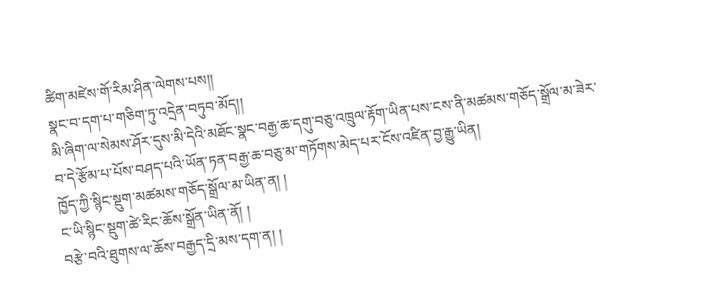ཚིག་མཛེས་གོ་རིམ་ཤིན་ལེགས་པས།།
སྣང་བ་དག་པ་གཅིག་ཏུ་འདྲེན་བཏུབ་མོད།།
མི་ཞིག་ལ་སེམས་ཤོར་དུས་མི་དེའི་མཐོང་སྣང་བརྒྱ་ཆ་དགུ་བཅུ་འཁྲུལ་རྟོག་ཡིན་པས་ངས་ནི་མཚམས་གཅོད་སྒྲོལ་མ་ཟེར་བ་དེ་རྩོམ་པ་པོས་བཤད་པའི་ཡོན་ཏན་བརྒྱ་ཆ་བཅུ་མ་གཏོགས་མེད་པར་ངོས་འཛིན་བྱ་རྒྱུ་ཡིན།
ཁྱོད་ཀྱི་སྙིང་སྡུག་མཚམས་གཅོད་སྒྲོལ་མ་ཡིན་ན། །
ང་ཡི་སྙིང་སྡུག་ཚེ་རིང་ཆོས་སྒྲོན་ཡིན་ནོ། །
བརྩེ་བའི་ཐུགས་ལ་ཆོས་བརྒྱད་དྲི་མས་དག་ན། །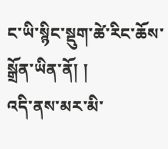ང་ཡི་སྙིང་སྡུག་ཚེ་རིང་ཆོས་སྒྲོན་ཡིན་ནོ། །
འདི་ནས་མར་མི་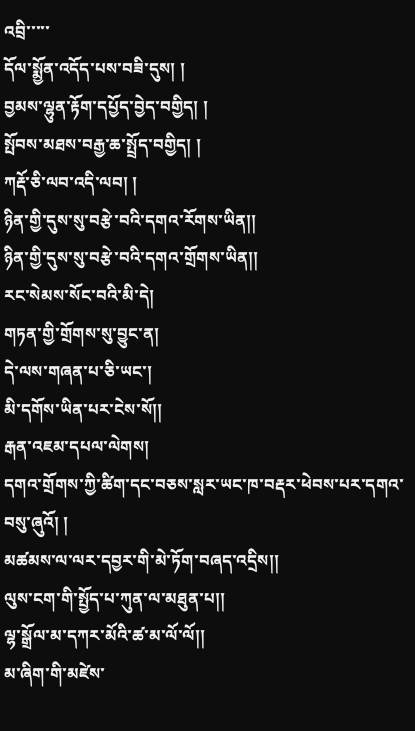འབྲི་་་་་
དོལ་སྨྱོན་འདོད་པས་བཟི་དུས། །
བྱམས་ལྷུན་རྟོག་དཔྱོད་བྱེད་བགྱིད། །
སྤོབས་མཐས་བརྒྱ་ཆ་སྤྲོད་བགྱིད། །
ཀརྡོ་ཅི་ལབ་འདི་ལབ། །
ཉིན་གྱི་དུས་སུ་བརྩེ་བའི་དགའ་རོགས་ཡིན།།
ཉིན་གྱི་དུས་སུ་བརྩེ་བའི་དགའ་གྲོགས་ཡིན།།
རང་སེམས་སོང་བའི་མི་དེ།
གཏན་གྱི་གྲོགས་སུ་བྱུང་ན།
དེ་ལས་གཞན་པ་ཅི་ཡང་།
མི་དགོས་ཡིན་པར་ངེས་སོ།།
རྒན་འཇམ་དཔལ་ལེགས།
དགའ་གྲོགས་ཀྱི་ཚིག་དང་བཅས་སླར་ཡང་ཁ་བརྡར་ཕེབས་པར་དགའ་བསུ་ཞུའོ། །
མཚམས་ལ་ལར་དབྱར་གི་མེ་ཏོག་བཞད་འདྲིས།།
ལུས་ངག་གི་སྤྱོད་པ་ཀུན་ལ་མཐུན་པ།།
ལྷ་སྒྲོལ་མ་དཀར་མོའི་ཚ་མ་ལོ་ལོ།།
མ་ཞིག་གི་མཛེས་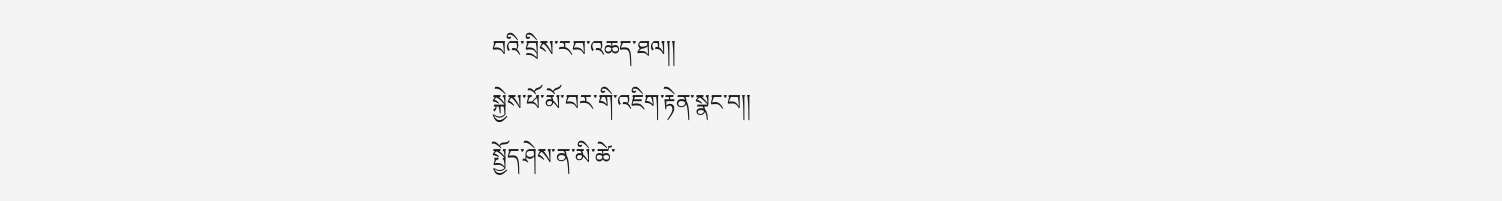བའི་བྲིས་རབ་འཆད་ཐལ།།
སྐྱེས་ཕོ་མོ་བར་གི་འཇིག་རྟེན་སྣང་བ།།
སྤྱོད་ཤེས་ན་མི་ཚེ་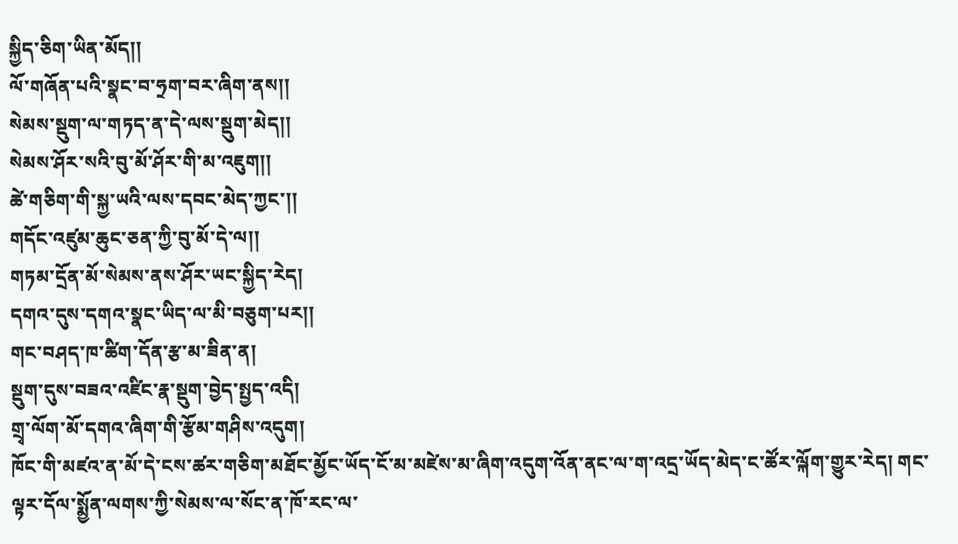སྐྱིད་ཅིག་ཡིན་མོད།།
ལོ་གཞོན་པའི་སྣང་བ་ཧྲག་བར་ཞིག་ནས།།
སེམས་སྡུག་ལ་གཏད་ན་དེ་ལས་སྡུག་མེད།།
སེམས་ཤོར་སའི་བུ་མོ་ཤོར་གི་མ་འཇུག།།
ཚེ་གཅིག་གི་སྐྱ་ཡའི་ལས་དབང་མེད་ཀྱང་།།
གདོང་འཛུམ་ཆུང་ཅན་ཀྱི་བུ་མོ་དེ་ལ།།
གཏམ་དྲོན་མོ་སེམས་ནས་ཤོར་ཡང་སྐྱིད་རེད།
དགའ་དུས་དགའ་སྣང་ཡིད་ལ་མི་བཅུག་པར།།
གང་བཤད་ཁ་ཚིག་དོན་རྩ་མ་ཟིན་ན།
སྡུག་དུས་བཟའ་འཛིང་རྣ་སྡུག་བྱེད་སྤྱད་འདི།
གྲྭ་ལོག་མོ་དགའ་ཞིག་གི་རྩོམ་གཤིས་འདུག།
ཁོང་གི་མཛའ་ན་མོ་དེ་ངས་ཚར་གཅིག་མཐོང་མྱོང་ཡོད་ངོ་མ་མཛེས་མ་ཞིག་འདུག་འོན་ནང་ལ་ག་འདྲ་ཡོད་མེད་ང་ཚོར་ལྐོག་གྱུར་རེད། གང་ལྟར་དོལ་སྨྱོན་ལགས་ཀྱི་སེམས་ལ་སོང་ན་ཁོ་རང་ལ་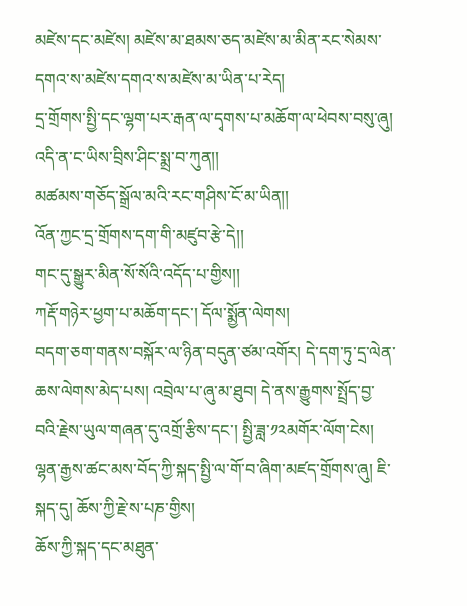མཛེས་དང་མཛེས། མཛེས་མ་ཐམས་ཅད་མཛེས་མ་མིན་རང་སེམས་དགའ་ས་མཛེས་དགའ་ས་མཛེས་མ་ཡིན་པ་རེད།
དྲ་གྲོགས་སྤྱི་དང་ལྷག་པར་རྒན་ལ་དྭགས་པ་མཆོག་ལ་ཕེབས་བསུ་ཞུ།
འདི་ན་ང་ཡིས་བྲིས་ཤིང་སྨྲ་བ་ཀུན།།
མཚམས་གཅོད་སྒྲོལ་མའི་རང་གཤིས་ངོ་མ་ཡིན།།
འོན་ཀྱང་དྲ་གྲོགས་དག་གི་མཛུབ་རྩེ་དེ།།
གང་དུ་སྒྱུར་མིན་སོ་སོའི་འདོད་པ་གྱིས།།
ཀརྡོ་གཉེར་ཕྱག་པ་མཆོག་དང་། དོལ་སྨྱོན་ལེགས།
བདག་ཅག་གནས་བསྐོར་ལ་ཉིན་བདུན་ཙམ་འགོར། དེ་དག་ཏུ་དྲ་ལེན་ཆས་ལེགས་མེད་པས། འབྲེལ་པ་ཞུ་མ་ཐུབ། དེ་ནས་རྒྱུགས་སྤྲོད་བྱ་བའི་རྗེས་ཡུལ་གཞན་དུ་འགྲོ་རྩིས་དང་། སྤྱི་ཟླ་༡༢མགོར་ལོག་ངེས། ལྷན་རྒྱས་ཚང་མས་བོད་ཀྱི་སྐད་སྤྱི་ལ་གོ་བ་ཞིག་མཛད་གྲོགས་ཞུ། ཇི་སྐད་དུ། ཆོས་ཀྱི་རྗེ་ས་པཎ་གྱིས།
ཆོས་ཀྱི་སྐད་དང་མཐུན་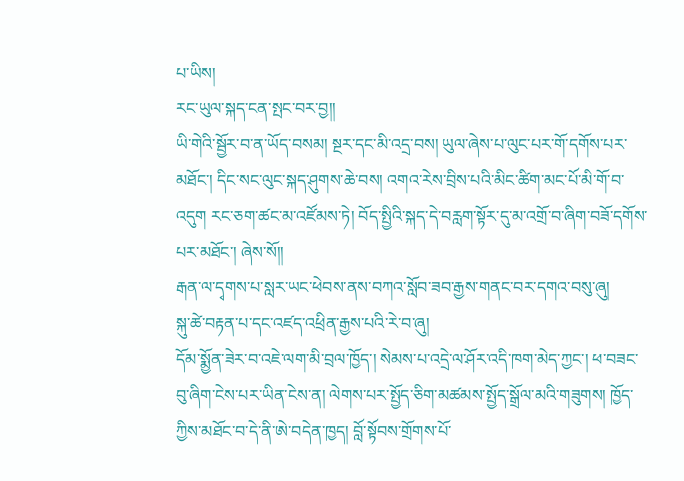པ་ཡིས།
རང་ཡུལ་སྐད་ངན་སྤང་བར་བྱ།།
ཡི་གེའི་སྦྱོར་བ་ན་ཡོད་བསམ། སྔར་དང་མི་འདྲ་བས། ཡུལ་ཞེས་པ་ལུང་པར་གོ་དགོས་པར་མཐོང་། དིང་སང་ལུང་སྐད་ཤུགས་ཆེ་བས། འགའ་རེས་བྲིས་པའི་མིང་ཚིག་མང་པོ་མི་གོ་བ་འདུག རང་ཅག་ཚང་མ་འཛོམས་ཏེ། བོད་སྤྱིའི་སྐད་དེ་བརླག་སྟོར་དུ་མ་འགྲོ་བ་ཞིག་བཟོ་དགོས་པར་མཐོང་། ཞེས་སོ།།
རྒན་ལ་དྭགས་པ་སླར་ཡང་ཕེབས་ནས་བཀའ་སློབ་ཟབ་རྒྱས་གནང་བར་དགའ་བསུ་ཞུ།
སྐུ་ཚེ་བརྟན་པ་དང་འཛད་འཕྲིན་རྒྱས་པའི་རེ་བ་ཞུ།
དོམ་སྨྱོན་ཟེར་བ་འཇེ་ལག་མི་བྲལ་ཁྱོད་། སེམས་པ་འདྲེ་ལ་ཤོར་འདི་ཁག་མེད་ཀྱང་། ཕ་བཟང་བུ་ཞིག་ངེས་པར་ཡིན་ངེས་ན། ལེགས་པར་སྤྱོད་ཅིག་མཚམས་སྤྱོད་སྒྲོལ་མའི་གཟུགས། ཁྱོད་ཀྱིས་མཐོང་བ་དེ་ནི་ཨེ་བདེན་ཁྱད། བློ་སྟོབས་གྲོགས་པོ་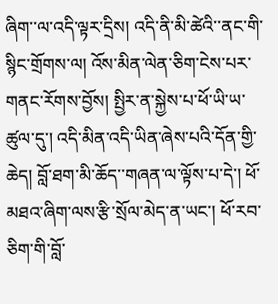ཞིག་་ལ་འདི་ལྟར་དྲིས། འདི་ནི་མི་ཚེའི་་ནང་གི་སྙིང་གྲོགས་ལ། འོས་མིན་ལེན་ཅིག་ངེས་པར་གནང་རོགས་བྱོས། སྤྱིར་ན་སྐྱེས་པ་ཕོ་ཡི་ཡ་ཚུལ་དུ་། འདི་མིན་འདི་ཡིན་ཞེས་པའི་དོན་གྱི་ཆེད། བློ་ཐག་མི་ཆོད་་གཞན་ལ་ལྟོས་པ་དེ་། ཕོ་མཐའ་ཞིག་ལས་རྩི་སྲོལ་མེད་ན་ཡང་། ཕོ་རབ་ཅིག་གི་བློ་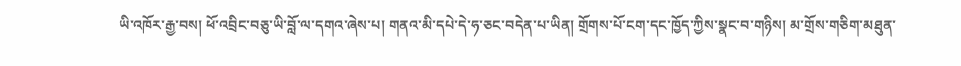ཡི་འཁོར་རྒྱ་བས། ཕོ་འབྲིང་བཅུ་ཡི་བློ་ལ་དགའ་ཞེས་པ། གནའ་མི་དཔེ་དེ་ཧ་ཅང་བདེན་པ་ཡིན། གྲོགས་པོ་ངག་དང་ཁྱོད་ཀྱིས་སྣང་བ་གཉིས། མ་གྲོས་གཅིག་མཐུན་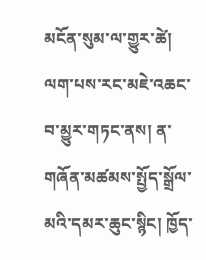མངོན་སུམ་ལ་གྱུར་ཚེ། ལག་པས་རང་མཇེ་འཆང་བ་མྱུར་གཏང་ནས། ན་གཞོན་མཚམས་སྤྱོད་སྒྲོལ་མའི་དམར་ཆུང་སྙིང། ཁྱོད་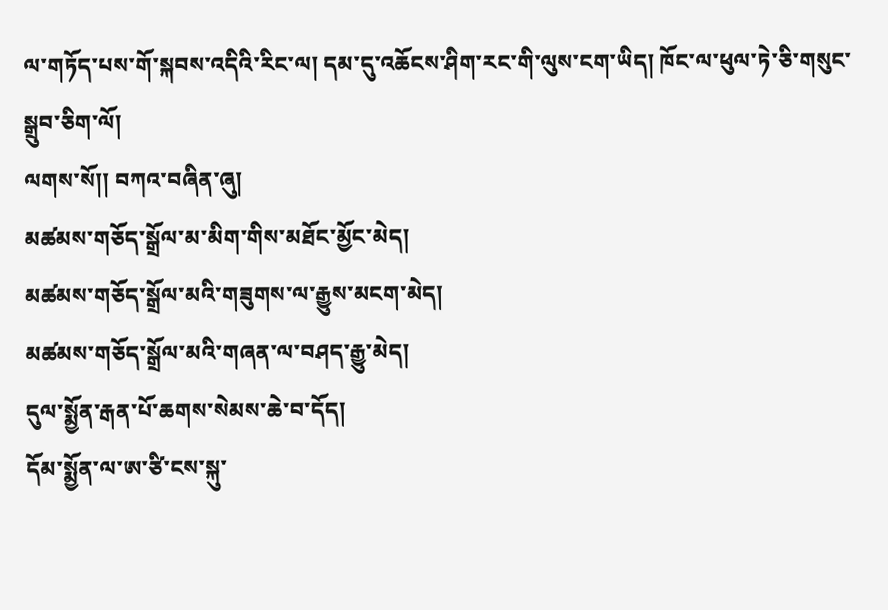ལ་གཏོད་པས་གོ་སྐབས་འདིའི་རིང་ལ། དམ་དུ་འཆོངས་ཤིག་རང་གི་ལུས་ངག་ཡིད། ཁོང་ལ་ཕུལ་ཏེ་ཅི་གསུང་སྒྲུབ་ཅིག་ལོ།
ལགས་སོ།། བཀའ་བཞིན་ཞུ།
མཚམས་གཅོད་སྒྲོལ་མ་མིག་གིས་མཐོང་མྱོང་མེད།
མཚམས་གཅོད་སྒྲོལ་མའི་གཟུགས་ལ་རྒྱུས་མངག་མེད།
མཚམས་གཅོད་སྒྲོལ་མའི་གཞན་ལ་བཤད་རྒྱུ་མེད།
དུལ་སྨྱོན་རྒན་པོ་ཆགས་སེམས་ཆེ་བ་དོད།
དོམ་སྨྱོན་ལ་ཨ་ཙི་ངས་སྐུ་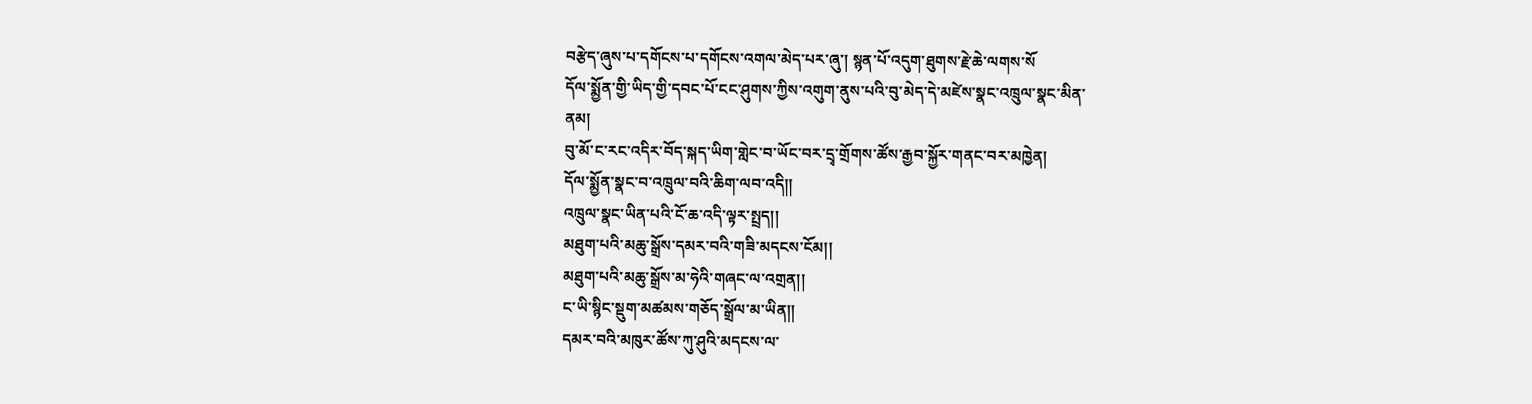བརྩེད་ཞུས་པ་དགོངས་པ་དགོངས་འགལ་མེད་པར་ཞུ་། སྙན་པོ་འདུག་ཐུགས་རྗེ་ཆེ་ལགས་སོ
དོལ་སྨྱོན་གྱི་ཡིད་གྱི་དབང་པོ་ངང་ཤུགས་ཀྱིས་འགུག་ནུས་པའི་བུ་མེད་དེ་མཛེས་སྣང་འཁྲུལ་སྣང་མིན་
ནམ།
བུ་མོ་ང་རང་འདིར་བོད་སྐད་ཡིག་གླེང་བ་ཡོང་བར་དྲྭ་གྲོགས་ཚོས་རྒྱབ་སྐྱོར་གནང་བར་མཁྱེན།
དོལ་སྨྱོན་སྣང་བ་འཁྲུལ་བའི་ཆིག་ལབ་འདི།།
འཁྲུལ་སྣང་ཡིན་པའི་ངོ་ཆ་འདི་ལྟར་སྤྲད།།
མཐུག་པའི་མཆུ་སྒྲོས་དམར་བའི་གཟི་མདངས་ངོམ།།
མཐུག་པའི་མཆུ་སྒྲོས་མ་ཧེའི་གཞང་ལ་འགྲན།།
ང་ཡི་སྙིང་སྡུག་མཚམས་གཅོད་སྒྲོལ་མ་ཡིན།།
དམར་བའི་མཁུར་ཚོས་ཀུ་ཤུའི་མདངས་ལ་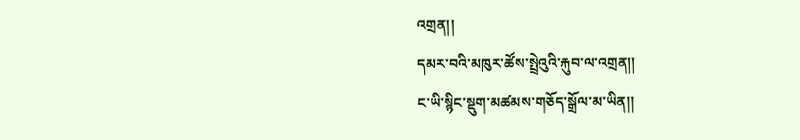འགྲན།།
དམར་བའི་མཁུར་ཚོས་སྤྲེའུའི་རྐུབ་ལ་འགྲན།།
ང་ཡི་སྙིང་སྡུག་མཚམས་གཅོད་སྒྲོལ་མ་ཡིན།།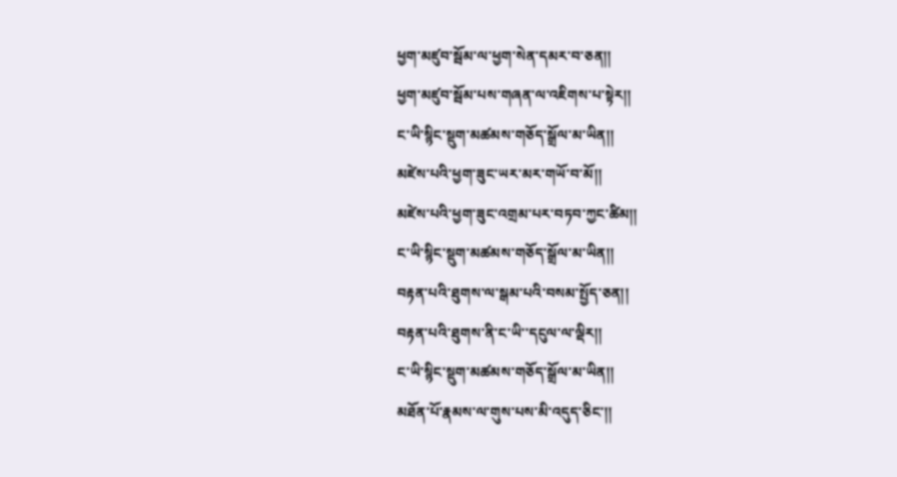ཕྱག་མཛུབ་སྦོམ་ལ་ཕྱག་སེན་དམར་བ་ཅན།།
ཕྱག་མཛུབ་སྦོམ་པས་གཞན་ལ་འཇིགས་པ་སྟེར།།
ང་ཡི་སྙིང་སྡུག་མཚམས་གཅོད་སྒྲོལ་མ་ཡིན།།
མཛེས་པའི་ཕྱག་ཟུང་ཡར་མར་གཡོ་བ་མོ།།
མཛེས་པའི་ཕྱག་ཟུང་འགྲམ་པར་བཏབ་ཀྱང་ཚིམ།།
ང་ཡི་སྙིང་སྡུག་མཚམས་གཅོད་སྒྲོལ་མ་ཡིན།།
བརྟན་པའི་ཐུགས་ལ་སྒམ་པའི་བསམ་སྤྱོད་ཅན།།
བརྟན་པའི་ཐུགས་ནི་ང་ཡི་་དངུལ་ལ་ལྡིར།།
ང་ཡི་སྙིང་སྡུག་མཚམས་གཅོད་སྒྲོལ་མ་ཡིན།།
མཐོན་པོ་རྣམས་ལ་གུས་པས་མི་འདུད་ཅིང་།།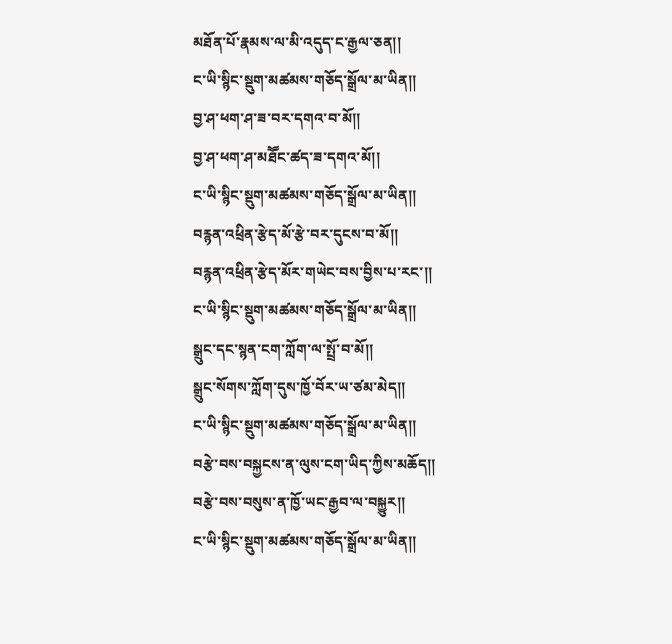མཐོན་པོ་རྣམས་ལ་མི་འདུད་ང་རྒྱལ་ཅན།།
ང་ཡི་སྙིང་སྡུག་མཚམས་གཅོད་སྒྲོལ་མ་ཡིན།།
བྱ་ཤ་ཕག་ཤ་ཟ་བར་དགའ་བ་མོ།།
བྱ་ཤ་ཕག་ཤ་མཐཽང་ཚད་ཟ་དགའ་མོ།།
ང་ཡི་སྙིང་སྡུག་མཚམས་གཅོད་སྒྲོལ་མ་ཡིན།།
བརྙན་འཕྲིན་རྩེད་མོ་རྩེ་བར་དུངས་བ་མོ།།
བརྙན་འཕྲིན་རྩེད་མོར་གཡེང་བས་བྱིས་པ་རང་།།
ང་ཡི་སྙིང་སྡུག་མཚམས་གཅོད་སྒྲོལ་མ་ཡིན།།
སྒྲུང་དང་སྙན་ངག་ཀློག་ལ་སྤྲོ་བ་མོ།།
སྒྲུང་སོགས་ཀློག་དུས་ཁྱོ་བོར་ཡ་ཙམ་མེད།།
ང་ཡི་སྙིང་སྡུག་མཚམས་གཅོད་སྒྲོལ་མ་ཡིན།།
བརྩེ་བས་བསྐྱངས་ན་ལུས་ངག་ཡིད་ཀྱིས་མཆོད།།
བརྩེ་བས་བསུས་ན་ཁྱོ་ཡང་རྒྱབ་ལ་བསྐྱུར།།
ང་ཡི་སྙིང་སྡུག་མཚམས་གཅོད་སྒྲོལ་མ་ཡིན།།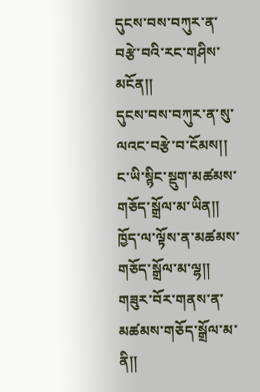དུངས་བས་བཀུར་ན་བརྩེ་བའི་རང་གཤིས་མངོན།།
དུངས་བས་བཀུར་ན་སུ་ལའང་བརྩེ་བ་ངོམས།།
ང་ཡི་སྙིང་སྡུག་མཚམས་གཅོད་སྒྲོལ་མ་ཡིན།།
ཁྱོད་ལ་ལྟོས་ན་མཚམས་གཅོད་སྒྲོལ་མ་ལྷ།།
གཟུར་བོར་གནས་ན་མཚམས་གཅོད་སྒྲོལ་མ་ནི།།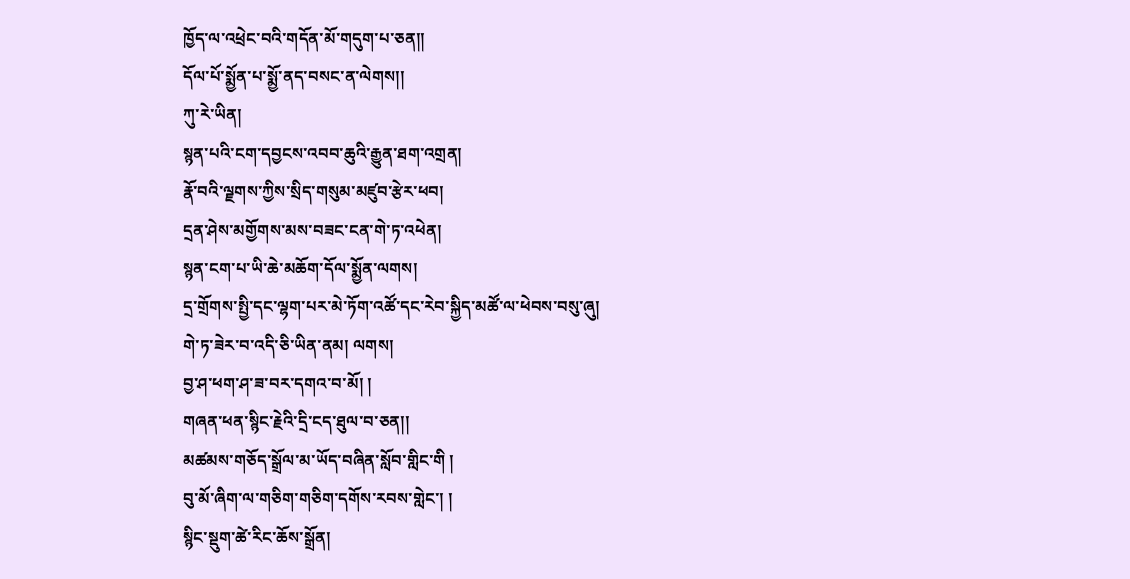ཁྱོད་ལ་འཕྲེང་བའི་གདོན་མོ་གདུག་པ་ཅན།།
དོལ་པོ་སྨྱོན་པ་སྨྱོ་ནད་བསང་ན་ལེགས།།
ཀུ་རེ་ཡིན།
སྙན་པའི་ངག་དབྱངས་འབབ་ཆུའི་རྒྱུན་ཐག་འགྲན།
རྣོ་བའི་ལྗགས་ཀྱིས་སྲིད་གསུམ་མཛུབ་རྩེར་ཕབ།
དྲན་ཤེས་མགྱོགས་མས་བཟང་ངན་གེ་ཏ་འཕེན།
སྙན་ངག་པ་ཡི་ཆེ་མཆོག་དོལ་སྨྱོན་ལགས།
དྲ་གྲོགས་སྤྱི་དང་ལྷག་པར་མེ་ཏོག་འཚོ་དང་རེབ་སྐྱིད་མཚོ་ལ་ཕེབས་བསུ་ཞུ།
གེ་ཏ་ཟེར་བ་འདི་ཅི་ཡིན་ནམ། ལགས།
བྱ་ཤ་ཕག་ཤ་ཟ་བར་དགའ་བ་མོ། །
གཞན་ཕན་སྙིང་རྗེའི་དྲི་ངད་ཐུལ་བ་ཅན།།
མཚམས་གཅོད་སྒྲོལ་མ་ཡོད་བཞིན་སློབ་གླིང་གི །
བུ་མོ་ཞིག་ལ་གཅིག་གཅིག་དགོས་རབས་གླེང་། །
སྙིང་སྡུག་ཚེ་རིང་ཆོས་སྒྲོན།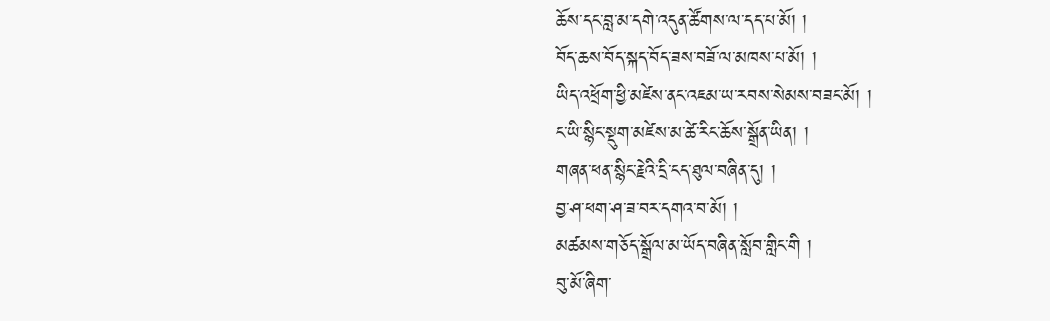ཆོས་དང་བླ་མ་དགེ་འདུན་ཚོགས་ལ་དད་པ་མོ། །
བོད་ཆས་བོད་སྐད་བོད་ཟས་བཟོ་ལ་མཁས་པ་མོ། །
ཡིད་འཕྲོག་ཕྱི་མཛེས་ནང་འཇམ་ཡ་རབས་སེམས་བཟང་མོ། །
ང་ཡི་སྙིང་སྡུག་མཛེས་མ་ཚེ་རིང་ཆོས་སྒྲོན་ཡིན། །
གཞན་ཕན་སྙིང་རྗེའི་དྲི་ངད་ཐུལ་བཞིན་དུ། །
བྱ་ཤ་ཕག་ཤ་ཟ་བར་དགའ་བ་མོ། །
མཚམས་གཅོད་སྒྲོལ་མ་ཡོད་བཞིན་སློབ་གླིང་གི །
བུ་མོ་ཞིག་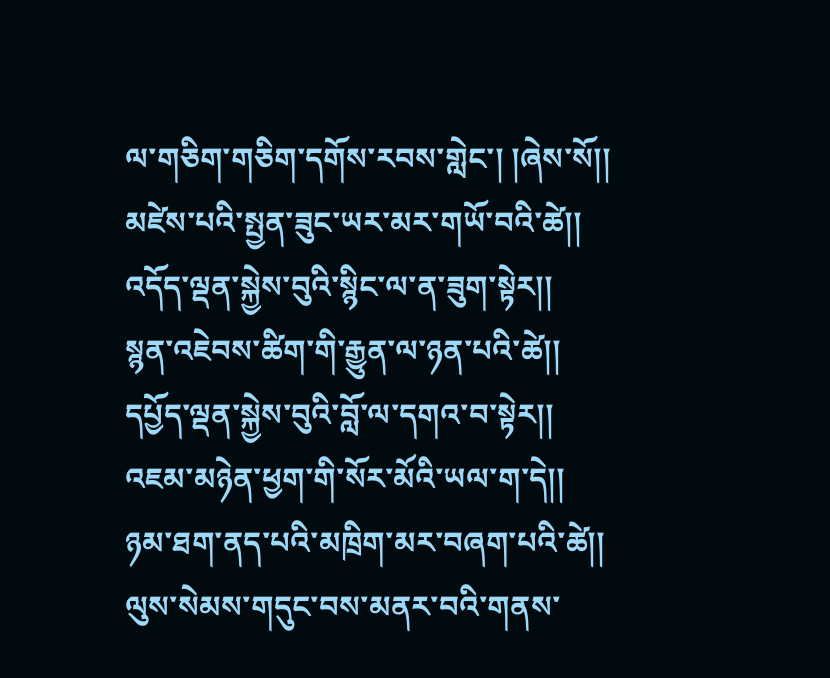ལ་གཅིག་གཅིག་དགོས་རབས་གླེང་། །ཞེས་སོ།།
མཛེས་པའི་སྤྱན་ཟུང་ཡར་མར་གཡོ་བའི་ཚེ།།
འདོད་ལྡན་སྐྱེས་བུའི་སྙིང་ལ་ན་ཟུག་སྟེར།།
སྙན་འཇེབས་ཚིག་གི་རྒྱུན་ལ་ཉན་པའི་ཚེ།།
དཔྱོད་ལྡན་སྐྱེས་བུའི་བློ་ལ་དགའ་བ་སྟེར།།
འཇམ་མཉེན་ཕྱག་གི་སོར་མོའི་ཡལ་ག་དེ།།
ཉམ་ཐག་ནད་པའི་མཁྲིག་མར་བཞག་པའི་ཚེ།།
ལུས་སེམས་གདུང་བས་མནར་བའི་གནས་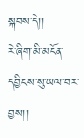སྐབས་དེ།།
རེ་ཞིག་མི་མངོན་དབྱིངས་སུ་ཡལ་བར་བྱས།།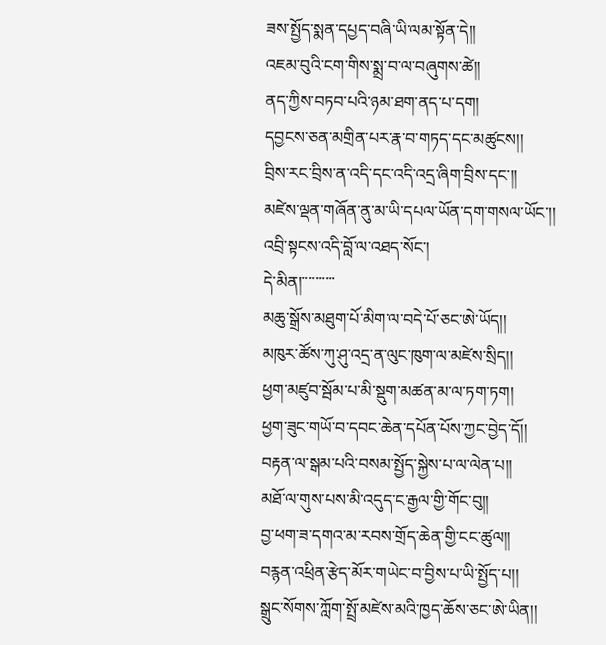ཟས་སྤྱོད་སྨན་དཔྱད་བཞི་ཡི་ལམ་སྟོན་དེ།།
འཇམ་བུའི་ངག་གིས་སྨྲ་བ་ལ་བཞུགས་ཚེ།།
ནད་ཀྱིས་བཏབ་པའི་ཉམ་ཐག་ནད་པ་དག།
དབྱངས་ཅན་མགྲིན་པར་རྣ་བ་གཏད་དང་མཚུངས།།
བྲིས་རང་བྲིས་ན་འདི་དང་འདི་འདྲ་ཞིག་བྲིས་དང་།།
མཛེས་ལྡན་གཞོན་ནུ་མ་ཡི་དཔལ་ཡོན་དག་གསལ་ཡོང་།། འབྲི་སྟངས་འདི་བློ་ལ་འཐད་སོང་།
དེ་མིན།་་་་་་་་་་
མཆུ་སྒྲོས་མཐུག་པོ་མིག་ལ་བདེ་པོ་ཅང་ཨེ་ཡོད།།
མཁུར་ཚོས་ཀུ་ཤུ་འདྲ་ན་ལུང་ཁུག་ལ་མཛེས་སྲིད།།
ཕྱག་མཛུབ་སྦོམ་པ་མི་སྡུག་མཚན་མ་ལ་ཏག་ཏག།
ཕྱག་ཟུང་གཡོ་བ་དབང་ཆེན་དཔོན་པོས་ཀྱང་བྱེད་དོ།།
བརྟན་ལ་སྒམ་པའི་བསམ་སྤྱོད་སྐྱེས་པ་ལ་ལེན་པ།།
མཐོ་ལ་གུས་པས་མི་འདུད་ང་རྒྱལ་གྱི་གོང་བུ།།
བྱ་ཕག་ཟ་དགའ་མ་རབས་གྲོད་ཆེན་གྱི་ངང་ཚུལ།།
བརྙན་འཕྲིན་རྩེད་མོར་གཡེང་བ་བྱིས་པ་ཡི་སྤྱོད་པ།།
སྒྲུང་སོགས་ཀློག་སྤྲོ་མཛེས་མའི་ཁྱད་ཆོས་ཅང་ཨེ་ཡིན།།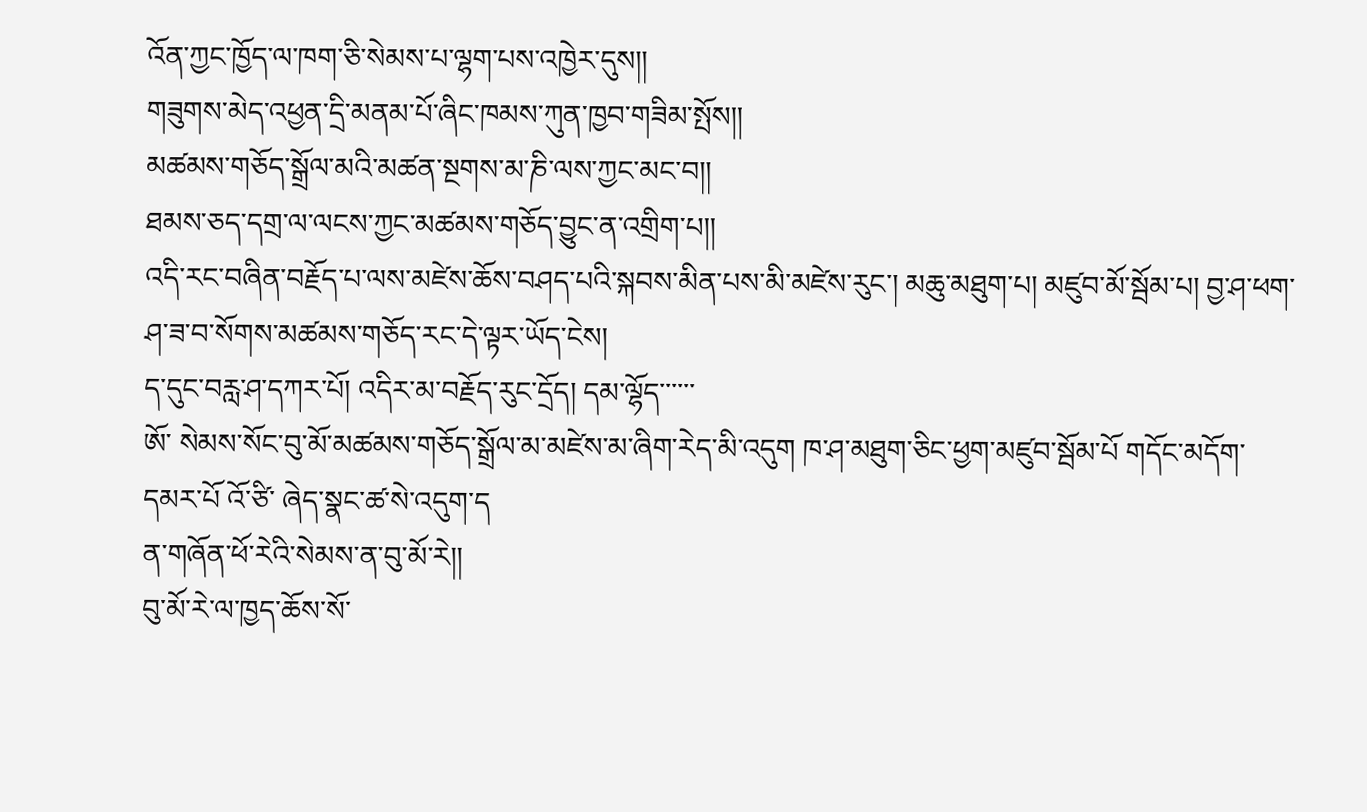འོན་ཀྱང་ཁྱོད་ལ་ཁག་ཅི་སེམས་པ་ལྷག་པས་འཁྱེར་དུས།།
གཟུགས་མེད་འཕྱན་དྲི་མནམ་པོ་ཞིང་ཁམས་ཀུན་ཁྱབ་གཟིམ་སྤོས།།
མཚམས་གཅོད་སྒྲོལ་མའི་མཚན་སྔགས་མ་ཎི་ལས་ཀྱང་མང་བ།།
ཐམས་ཅད་དགྲ་ལ་ལངས་ཀྱང་མཚམས་གཅོད་བྱུང་ན་འགྲིག་པ།།
འདི་རང་བཞིན་བརྗོད་པ་ལས་མཛེས་ཆོས་བཤད་པའི་སྐབས་མིན་པས་མི་མཛེས་རུང་། མཆུ་མཐུག་པ། མཛུབ་མོ་སྦོམ་པ། བྱ་ཤ་ཕག་ཤ་ཟ་བ་སོགས་མཚམས་གཅོད་རང་དེ་ལྟར་ཡོད་ངེས།
ད་དུང་བརླ་ཤ་དཀར་པོ། འདིར་མ་བརྗོད་རུང་དྲོད། དམ་ལྷོད་་་་་་
ཨོ་ སེམས་སོང་བུ་མོ་མཚམས་གཅོད་སྒྲོལ་མ་མཛེས་མ་ཞིག་རེད་མི་འདུག ཁ་ཤ་མཐུག་ཅིང་ཕྱག་མཛུབ་སྦོམ་པོ གདོང་མདོག་དམར་པོ འོ་ཙི་ ཞེད་སྣང་ཚ་སེ་འདུག་ད
ན་གཞོན་ཕོ་རེའི་སེམས་ན་བུ་མོ་རེ།།
བུ་མོ་རེ་ལ་ཁྱད་ཆོས་སོ་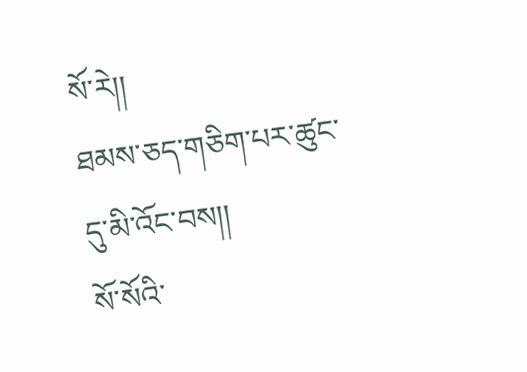སོ་རེ།།
ཐམས་ཅད་གཅིག་པར་ཚུང་དུ་མི་འོང་བས།།
སོ་སོའི་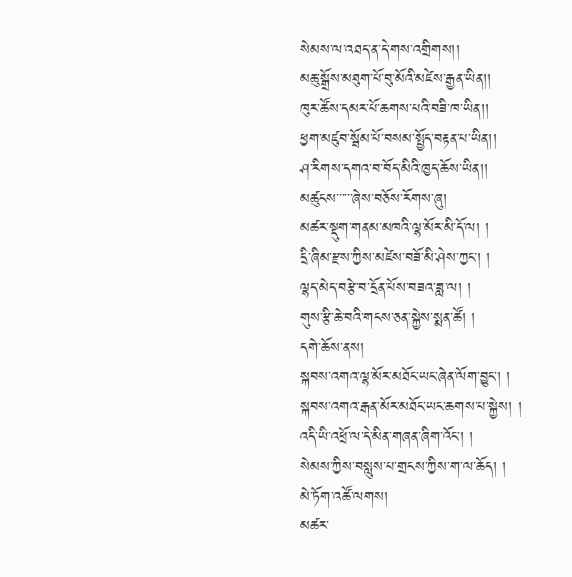སེམས་ལ་འཐད་ན་དེ་གས་འགྲིགས།།
མཆུ་སྒྲོས་མཐུག་པོ་བུ་མོའི་མཛེས་རྒྱན་ཡིན།།
ཁུར་ཚོས་དམར་པོ་ཆགས་པའི་བཟི་ཁ་ཡིན།།
ཕྱག་མཛུབ་སྦོམ་པོ་བསམ་སྤྱོད་བརྟན་པ་ཡིན།།
ཤ་རིགས་དགའ་བ་བོད་མིའི་ཁྱད་ཆོས་ཡིན།།
མཚུངས་་་་་་ཞེས་བཅོས་རོགས་ཞུ།
མཚར་སྡུག་གནམ་མཁའི་ལྷ་མོར་མི་དོ་ལ། །
དྲི་ཞིམ་རྫས་ཀྱིས་མཛེས་བཟོ་མི་ཤེས་ཀྱང་། །
ལྷད་མེད་བརྩེ་བ་དྲོན་པོས་བཟའ་ཟླ་ལ། །
གུས་རྩི་ཆེ་བའི་གངས་ཅན་སྐྱེས་སྨན་ཚོ། །
དགེ་ཆོས་ནས།
སྐབས་འགའ་ལྷ་མོར་མཐོང་ཡང་ཞེན་ལོག་བྱུང་། །
སྐབས་འགའ་རྒན་མོར་མཐོང་ཡང་ཆགས་པ་སྐྱེས། །
འདི་ཡི་འཕྲོ་ལ་དེ་མིན་གཞན་ཞིག་འོང་། །
སེམས་ཀྱིས་བསླུས་པ་གྲངས་ཀྱིས་ག་ལ་ཆོད། །
མེ་ཏོག་འཚོ་ལགས།
མཚར་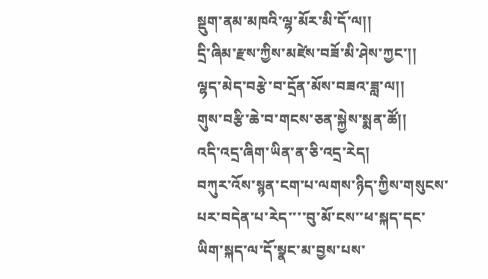སྡུག་ནམ་མཁའི་ལྷ་མོར་མི་དོ་ལ།།
དྲི་ཞིམ་རྫས་ཀྱིས་མཛེས་བཟོ་མི་ཤེས་ཀྱང་།།
ལྷད་མེད་བརྩེ་བ་དྲོན་མོས་བཟའ་ཟླ་ལ།།
གུས་བརྩི་ཆེ་བ་གངས་ཅན་སྐྱེས་སྨན་ཚོ།།
འདི་འདྲ་ཞིག་ཡིན་ན་ཅི་འདྲ་རེད།
བཀུར་འོས་སྙན་ངག་པ་ལགས་ཉིད་ཀྱིས་གསུངས་པར་བདེན་པ་རེད་་་་བུ་མོ་ངས་་ཕ་སྐད་དང་ཡིག་སྐད་ལ་དོ་སྣང་མ་བྱས་པས་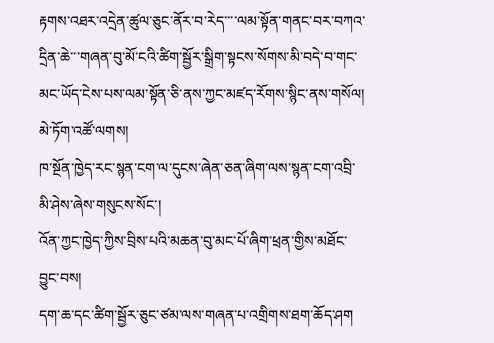རྟགས་འཐར་འདྲེན་ཚུལ་ཅུང་ནོར་བ་རེད་་་་ལམ་སྟོན་གནང་བར་བཀའ་དྲིན་ཆེ་་་གཞན་བུ་མོ་ངའི་ཚིག་སྦྱོར་སྒྲིག་སྟངས་སོགས་མི་བདེ་བ་གང་མང་ཡོད་ངེས་པས་ལམ་སྟོན་ཅི་ནས་ཀྱང་མཛད་རོགས་སྙིང་ནས་གསོལ།
མེ་ཏོག་འཚོ་ལགས།
ཁ་སྔོན་ཁྱེད་རང་སྙན་ངག་ལ་དུངས་ཞེན་ཅན་ཞིག་ལས་སྙན་ངག་འབྲི་མི་ཤེས་ཞེས་གསུངས་སོང་།
འོན་ཀྱང་ཁྱེད་ཀྱིས་བྲིས་པའི་མཆན་བུ་མང་པོ་ཞིག་ཕྲན་གྱིས་མཐོང་བྱུང་བས།
དག་ཆ་དང་ཚིག་སྦྱོར་ཅུང་ཙམ་ལས་གཞན་པ་འགྲིགས་ཐག་ཆོད་ཤག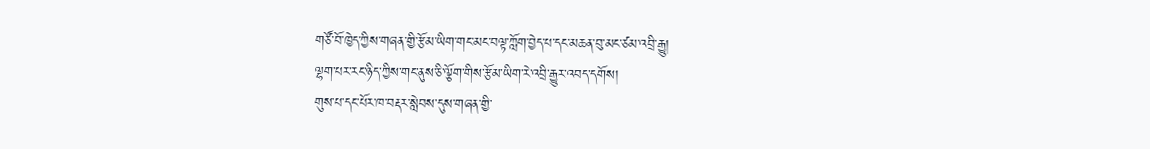གཙོ་བོ་ཁྱེད་ཀྱིས་གཞན་གྱི་རྩོམ་ཡིག་གང་མང་བལྟ་ཀློག་བྱེད་པ་དང་མཆན་བུ་མང་ཙམ་འབྲི་རྒྱུ།
ལྷག་པར་རང་ཉིད་ཀྱིས་གང་ནུས་ཅི་ལྕོག་གིས་རྩོམ་ཡིག་རེ་འབྲི་རྒྱུར་འབད་དགོས།
གུས་པ་དང་པོར་ཁ་བརྡར་སླེབས་དུས་གཞན་གྱི་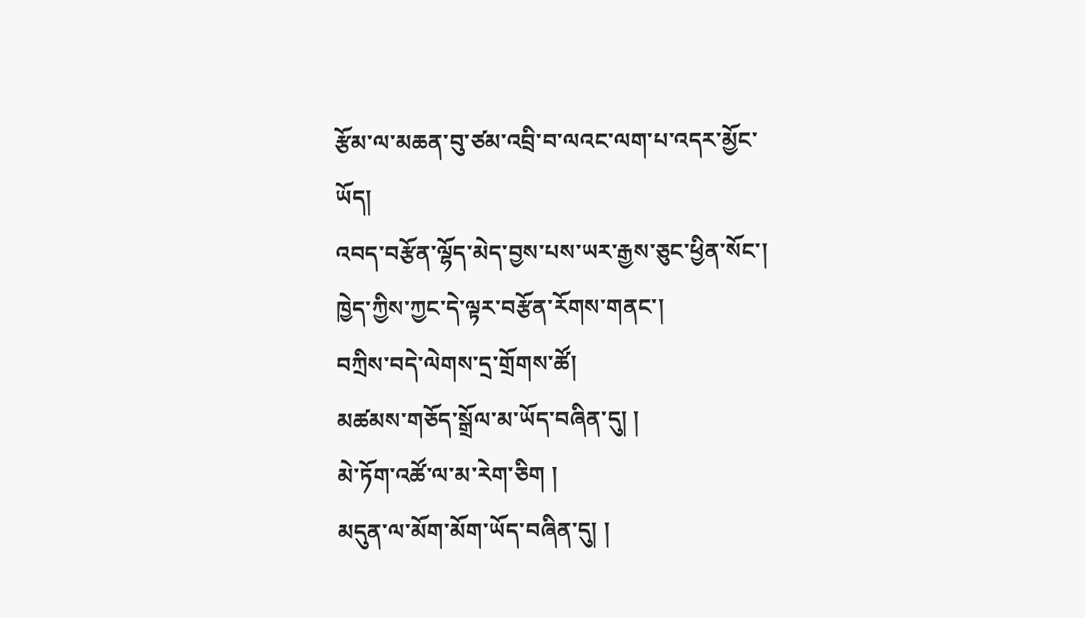རྩོམ་ལ་མཆན་བུ་ཙམ་འབྲི་བ་ལའང་ལག་པ་འདར་མྱོང་ཡོད།
འབད་བརྩོན་ལྷོད་མེད་བྱས་པས་ཡར་རྒྱས་ཅུང་ཕྱིན་སོང་།
ཁྱེད་ཀྱིས་ཀྱང་དེ་ལྟར་བརྩོན་རོགས་གནང་།
བཀྲིས་བདེ་ལེགས་དྲ་གྲོགས་ཚོ།
མཚམས་གཅོད་སྒྲོལ་མ་ཡོད་བཞིན་དུ། །
མེ་ཏོག་འཚོ་ལ་མ་རེག་ཅིག །
མདུན་ལ་མོག་མོག་ཡོད་བཞིན་དུ། །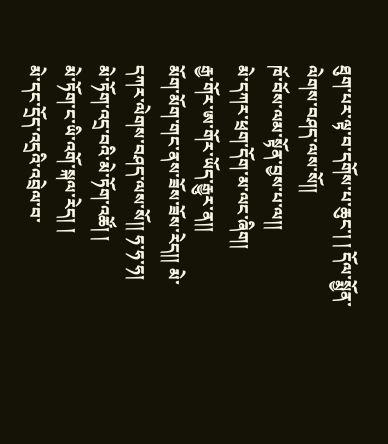ཐུག་པར་ལྟ་བ་དགོས་པ་ཆུང་། ། དོལ་སྨྱོན་ལེགས་བཤད་ལས་སོ།།
ཁོ་བོས་ལམ་སྟོན་བྱས་པ་ལ།།
མེ་དཀར་ཕྲག་དོག་མ་ལང་ཞིག།
རྒྱ་གོར་ཨ་གོར་ཡོད་རྒྱུར་ན།།
མོག་མོག་གང་ནས་ཟོས་ཟོས་རེད།། མེ་དཀར་ལེགས་བཤད་ལས་སོ།། ཧ་ཧ་ཧ།
མེ་ཏོག་འདྲ་བའི་མེ་ཏོག་འཚོ། །
མེ་ཏོག་ང་ཡི་འགོ་སྐལ་རེད། །
མེ་དང་དྲོད་འདྲའི་འབྲེལ་བ་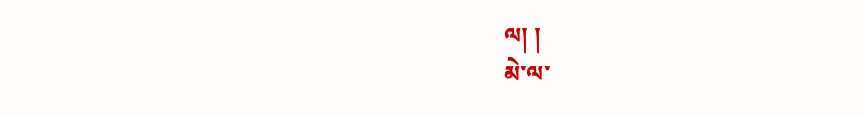ལ། །
མེ་ལ་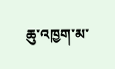ཆུ་འཁྱག་མ་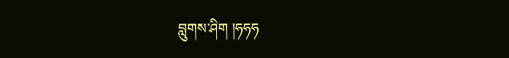བླུགས་ཤིག །ཧཧཧ